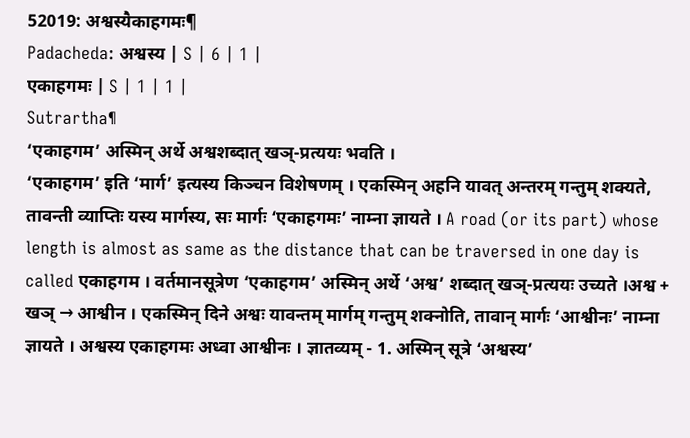52019: अश्वस्यैकाहगमः¶
Padacheda: अश्वस्य | S | 6 | 1 |
एकाहगमः | S | 1 | 1 |
Sutrartha¶
‘एकाहगम’ अस्मिन् अर्थे अश्वशब्दात् खञ्-प्रत्ययः भवति ।
‘एकाहगम’ इति ‘मार्ग’ इत्यस्य किञ्चन विशेषणम् । एकस्मिन् अहनि यावत् अन्तरम् गन्तुम् शक्यते, तावन्ती व्याप्तिः यस्य मार्गस्य, सः मार्गः ‘एकाहगमः’ नाम्ना ज्ञायते । A road (or its part) whose length is almost as same as the distance that can be traversed in one day is called एकाहगम । वर्तमानसूत्रेण ‘एकाहगम’ अस्मिन् अर्थे ‘अश्व’ शब्दात् खञ्-प्रत्ययः उच्यते ।अश्व + खञ् → आश्वीन । एकस्मिन् दिने अश्वः यावन्तम् मार्गम् गन्तुम् शक्नोति, तावान् मार्गः ‘आश्वीनः’ नाम्ना ज्ञायते । अश्वस्य एकाहगमः अध्वा आश्वीनः । ज्ञातव्यम् - 1. अस्मिन् सूत्रे ‘अश्वस्य’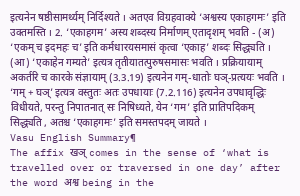इत्यनेन षष्ठीसामर्थ्यम् निर्दिश्यते । अतएव विग्रहवाक्ये ‘अश्वस्य एकाहगमः’ इति उक्तमस्ति । 2. ‘एकाहगम’ अस्य शब्दस्य निर्माणम् एतादृशम् भवति - (अ) ‘एकम् च इदमहः च’ इति कर्मधारयसमासं कृत्वा ‘एकाह’ शब्दः सिद्ध्यति । (आ) ‘एकाहेन गम्यते’ इत्यत्र तृतीयातत्पुरुषसमासः भवति । प्रक्रियायाम् अकर्तरि च कारके संज्ञायाम् (3.3.19) इत्यनेन गम्-धातोः घञ्-प्रत्ययः भवति । ‘गम् + घञ्’ इत्यत्र वस्तुतः अतः उपधायाः (7.2.116) इत्यनेन उपधावृद्धिः विधीयते, परन्तु निपातनात् सः निषिध्यते, येन ‘गम’ इति प्रातिपदिकम् सिद्ध्यति , अतश्च ‘एकाहगमः’ इति समस्तपदम् जायते ।
Vasu English Summary¶
The affix खञ् comes in the sense of ‘what is travelled over or traversed in one day’ after the word अश्व being in the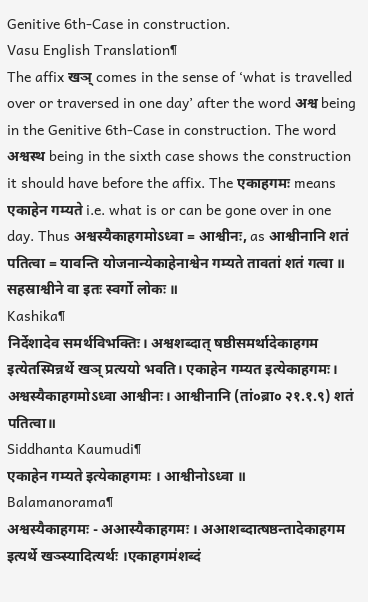Genitive 6th-Case in construction.
Vasu English Translation¶
The affix खञ् comes in the sense of ‘what is travelled over or traversed in one day’ after the word अश्व being in the Genitive 6th-Case in construction. The word अश्वस्थ being in the sixth case shows the construction it should have before the affix. The एकाहगमः means एकाहेन गम्यते i.e. what is or can be gone over in one day. Thus अश्वस्यैकाहगमोऽध्वा = आश्वीनः, as आश्वीनानि शतं पतित्वा = यावन्ति योजनान्येकाहेनाश्वेन गम्यते तावतां शतं गत्वा ॥ सहस्राश्वीने वा इतः स्वर्गो लोकः ॥
Kashika¶
निर्देशादेव समर्थविभक्तिः। अश्वशब्दात् षष्ठीसमर्थादेकाहगम इत्येतस्मिन्नर्थे खञ् प्रत्ययो भवति। एकाहेन गम्यत इत्येकाहगमः। अश्वस्यैकाहगमोऽध्वा आश्वीनः। आश्वीनानि (तां०ब्रा० २१.१.९) शतं पतित्वा॥
Siddhanta Kaumudi¶
एकाहेन गम्यते इत्येकाहगमः । आश्वीनोऽध्वा ॥
Balamanorama¶
अश्वस्यैकाहगमः - अआस्यैकाहगमः । अआशब्दात्षष्ठन्तादेकाहगम इत्यर्थे खञ्स्यादित्यर्थः ।एकाहगम॑शब्दं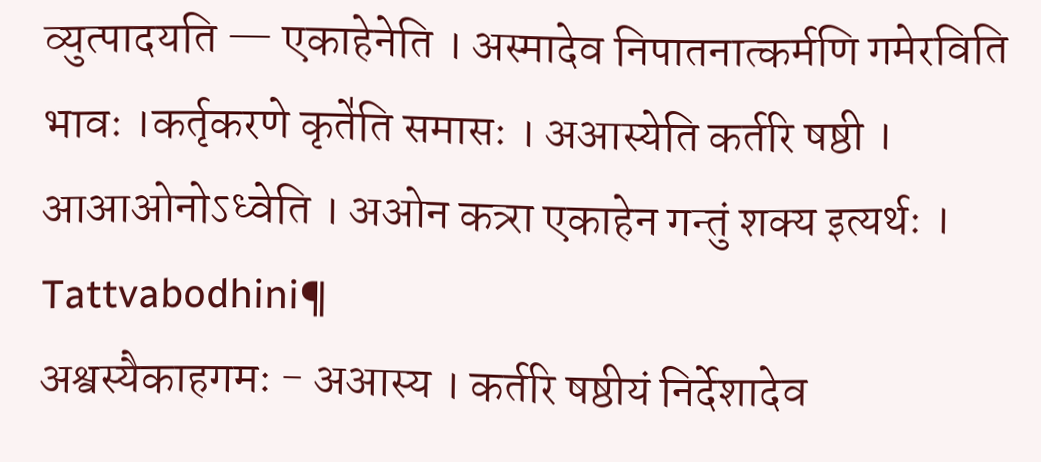व्युत्पादयति — एकाहेनेति । अस्मादेव निपातनात्कर्मणि गमेरविति भावः ।कर्तृकरणे कृते॑ति समासः । अआस्येति कर्तरि षष्ठी । आआओनोऽध्वेति । अओन कत्र्रा एकाहेन गन्तुं शक्य इत्यर्थः ।
Tattvabodhini¶
अश्वस्यैकाहगमः - अआस्य । कर्तरि षष्ठीयं निर्देशादेव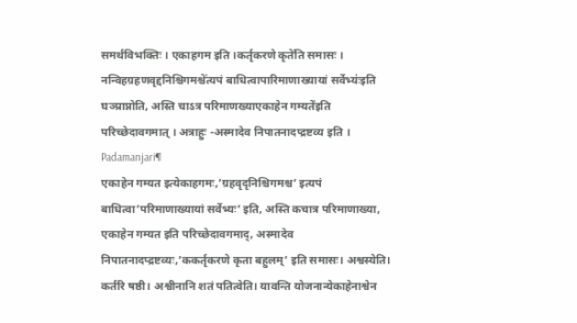समर्थविभक्तिः । एकाहगम इति ।कर्तृकरणे कृते॑ति समासः । नन्विहग्रहणवृद्दनिश्चिगमश्चे॑त्यपं बाधित्वापारिमाणाख्यायां सर्वेभ्यः॑इति घञ्प्राप्नोति, अस्ति चाऽत्र परिमाणख्याएकाहेन गम्यते॑इति परिच्छेदावगमात् । अत्राहुः -अस्मादेव निपातनादप्द्रष्टव्य इति ।
Padamanjari¶
एकाहेन गम्यत इत्येकाहगमः,’ग्रहवृदृनिश्चिगमश्च’ इत्यपं बाधित्वा’परिमाणाख्यायां सर्वेभ्यः’ इति, अस्ति कचात्र परिमाणाख्या, एकाहेन गम्यत इति परिच्छेदावगमाद्, अस्मादेव निपातनादप्द्रष्टव्यः,’ककर्तृकरणे कृता बहुलम्’ इति समासः। अश्वस्येति। कर्तरि षष्ठी। अश्वीनानि शतं पतित्वेति। यावन्ति योजनान्येकाहेनाश्वेन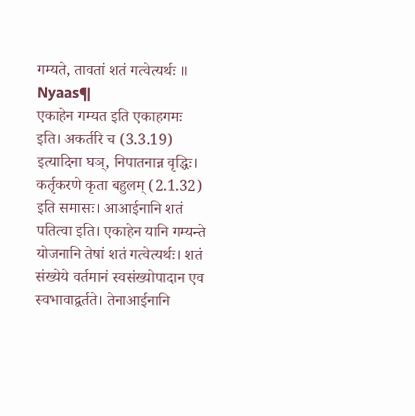गम्यते, तावतां शतं गत्वेत्यर्थः ॥
Nyaas¶
एकाहेन गम्यत इति एकाहगमः इति। अकर्तरि च (3.3.19) इत्यादिना घञ्, निपातनान्न वृद्धिः। कर्तृकरणे कृता बहुलम् (2.1.32) इति समासः। आआईनानि शतं पतित्वा इति। एकाहेन यानि गम्यन्ते योजनानि तेषां शतं गत्वेत्यर्थः। शतं संख्येये वर्तमानं स्वसंख्योपादान एव स्वभावाद्वर्तते। तेनाआईनानि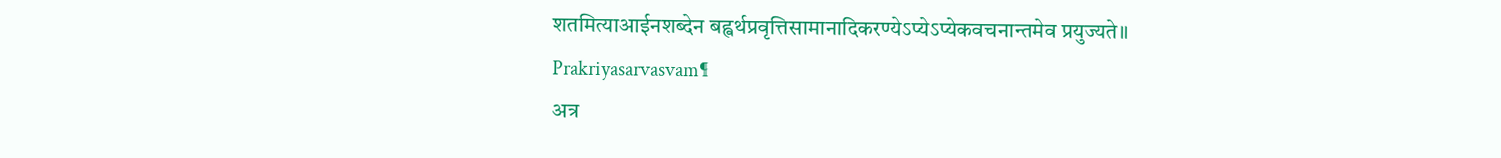शतमित्याआईनशब्देन बह्वर्थप्रवृत्तिसामानादिकरण्येऽप्येऽप्येकवचनान्तमेव प्रयुज्यते॥
Prakriyasarvasvam¶
अत्र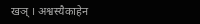खञ् । अश्वस्यैकाहेन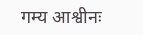गम्य आश्वीनः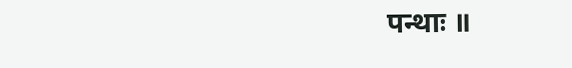पन्थाः ॥